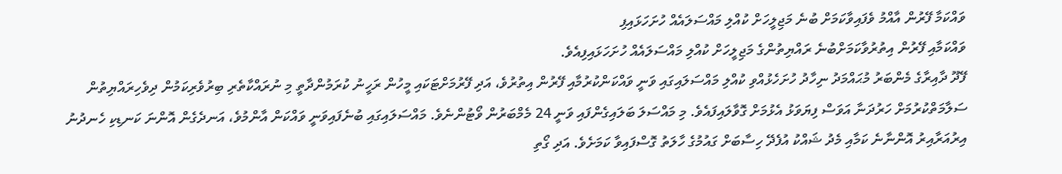ވައްކަމާ ފޭރުން އާއްމު ވެފައިވާކަމަށް ބުނެ މަޖިލީހަށް ކުއްލި މައްސަލައެއް ހުށަހަޅައިފި
ވައްކަމާއި ފޭރުން އިތުރުވާކަމަށްބުނެ ރައްޔިތުންގެ މަޖިލީހަށް ކުއްލި މައްސަލައެއް ހުށަހަޅައިފިއެވެ.
ފޭދޫ ދާއިރާގެ މެންބަރު މުޙައްމަދު ނިހާދު ހުށަހެޅުއްވި ކުއްލި މައްސަލައިގައި ވަނީ ވައްކަންކުރުމާއި ފޭރުން އިތުރުވެ، އަދި ފޭރުމަށްޓަކައި މީހުން ރަހީނު ކުރަމުންދާތީ މި ނުރައްކާތެރި ބިރުވެރިކަމުން ދިވެހިރައްޔިތުން ސަލާމަތްކުރުމަށް ހަރުދަނާ އަވަސް ފިޔަވަޅު އެޅުމަށް ގޮވާލައިފައެވެ. މި މައްސަލަ ބަލައިގެންފައި ވަނީ 24 މެމްބަރުން ވޯޓުންނެވެ. މައްސަލައިގައި ބުނެފައިވަނީ ވައްކަން އާންމުވެ، އަނދެގެން އޮންނަ ކަނޑިކި ހެނދުނު އިރުއަރާއިރު އޮންނާނެ ކަމާއި މެދު ޝައްކު އުފެދޭ ހިސާބަށް ގައުމުގެ ހާލަތު ގޮސްފައިވާ ކަމަށެވެ. އަދި ގޯތި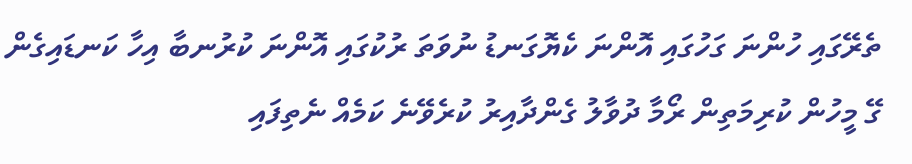ތެރޭގައި ހުންނަ ގަހުގައި އޮންނަ ކެޔޮގަނޑު ނުވަތަ ރުކުގައި އޮންނަ ކުރުނބާ އިހާ ކަނޑައިގެން ގޭ މީހުން ކުރިމަތިން ރޯމާ ދުވާލު ގެންދާއިރު ކުރެވޭނެ ކަމެއް ނެތިފައި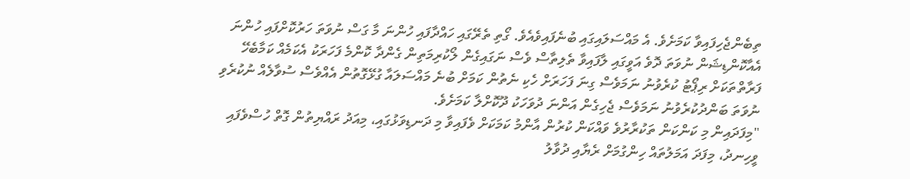ތިބެންޖެހިފައިވާ ކަމަށެވެ. އެ މައްސަލައިގައި ބުނެފައިވެއެވެ. ގޯތި ތެރޭގައި ހައްދާފައި ހުންނަ މާ ގަސް ނުވަތަ ހަރުކޮށްފައި ހުންނަ އެއާކޮންޑިޝަން ނުވަތަ ދޮވެ އަވީގައި ލާފައިވާ ތެލިތާސް ވެސް ނަގައިގެން ލޯކުރިމަތިން ގެންދާ ކޮންމެ ފަހަރަކު އެކަމެއް ކަމާބެހޭ ފަރާތްތަކަށް ރިޕޯޓު ކުރެވުނު ނަމަވެސް ގިނަ ފަހަރަށް ހެކި ނެތުން ކަމަށް ބުނެ މައްސަލައާ ގުޅޭގޮތުން އެއްވެސް ސުވާލެއް ނުކުރެވި ނުވަތަ ބަންދުކުރެވުނު ނަމަވެސް ޖެހިގެން އަންނަ ދުވަހަކު ދޫކޮށްލާ ކަމަށެވެ.
"މިފަދައިން މި ކަންކަން ތަކުރާރުވެ ވައްކަން ކުރުން އާންމު ކަމަކަށް ވެފައިވާ މި ދަނޑިވަޅުގައި، މިއަދު ރައްޔިތުން ގޮތް ހުސްވެފައި ވީހިނދު، މިފަދަ އަމަލުތައް ހިންގުމަށް ރެޔާއި ދުވާލު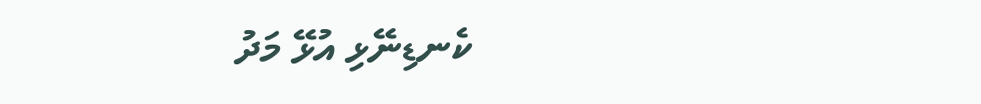ކެނޑިނޭޅި އުޅޭ މަދު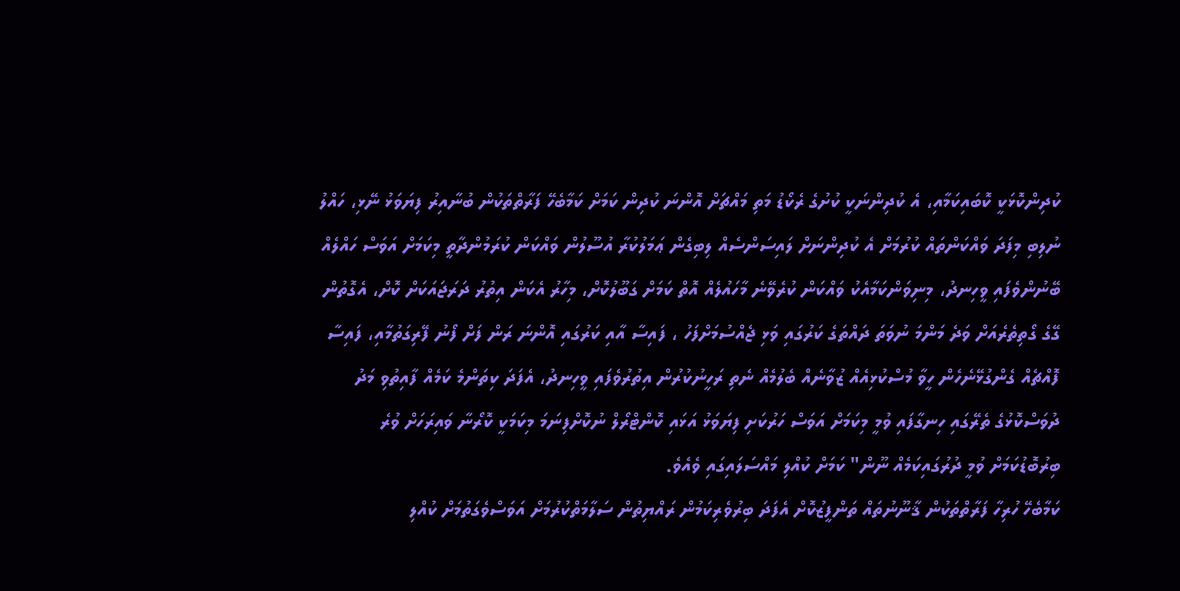ކުދިންކޮޅަކީ ކޮބައިކަމާއި، އެ ކުދިންނަކީ ކުށުގެ ރެކޯޑު މަތި މައްޗަށް އޮންނަ ކުދިން ކަމަށް ކަމާބެހޭ ފަރާތްތަކުން ބުނާއިރު ފިޔަވަޅު ނޭޅި، ހައްލު ނުލިބި މިފަދަ ވައްކަންތައް ކުރުމަށް އެ ކުދިންނަށް ލައިސަންސެއް ލިބިގެން ޢަމަލުކުރާ އުސޫލުން ވައްކަން ކުރަމުންދާތީ މިކަމަށް އަވަސް ހައްލެއް ބޭނުންވެފައި ވީހިނދު، މިނިވަންކަމާއެކު ވައްކަން ކުރެވޭނެ މާހައުލެއް އޮތް ކަމަށް ގަބޫލުކޮށް، މިހާރު އެކަން އިތުރު ދަރަޖައަކަށް ކޮށް، އެގޮތުން ގޭގެ ގޯތިތެރެއަށް ވަދެ މަންމަ ނުވަތަ ދައްތަގެ ކަރުގައި ވަޅި ޖެއްސުމަށްފަހު ، ފައިސާ އާއި ކަރުގައި އޮންނަ ރަން ފަށް ފޯނު ފޭރިގަތުމާއި، ފައިސާ ފޮއްޗެއް ގެންގުޅޭނެހެން ހީވާ މުސްކުޅިއެއް ޒުވާނެއް ބެލުމެއް ނެތި ރަހީނުކުރުން އިތުރުވެފައި ވީހިނދު، އެފަދަ ކިތަންމެ ކަމެއް ފާއިތުވި މަދު ދުވަސްކޮޅުގެ ތެރޭގައި ހިނގާފައި ވުމީ މިކަމަށް އަވަސް ހަރުކަށި ފިޔަވަޅު އަޅައި ކޮންޓްރޯލް ނުކޮށްފިނަމަ މިކަމަކީ ކޮރޯނާ ވައިރަހަށް ވުރެ ބިރުބޮޑުކަމަށް ވުމީ ދުރުގައިކަމެއް ނޫން" ކަމަށް ކުއްލި މައްސަލައިގައި ވެއެވެ.
ކަމާބެހޭ ހުރިހާ ފަރާތްތަކުން ޤާނޫނުތައް ތަންފީޒުކޮށް އެފަދަ ބިރުވެރިކަމުން ރައްޔިތުން ސަލާމަތްކުރުމަށް އަވަސްވެގަތުމަށް ކުއްލި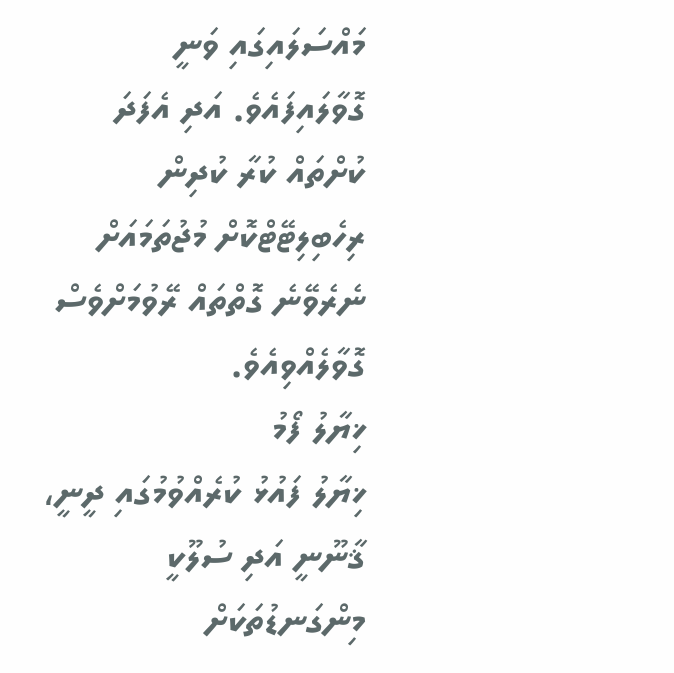މައްސަލައިގައި ވަނީ ގޮވާލައިފައެވެ. އަދި އެފަދަ ކުށްތައް ކުރާ ކުދިން ރިހެބިލިޓޭޓްކޮށް މުޖުތަމައަށް ނެރެވޭނެ ގޮތްތައް ރޭވުމަށްވެސް ގޮވާލެއްވިއެވެ.
ޚިޔާލު ފޯމު
ޚިޔާލު ފައުޅު ކުރެއްވުމުގައި ދީނީ، ޤާނޫނީ އަދި ސުލޫކީ މިންގަނޑުތަކަށް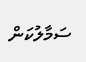ސަމާލުކަން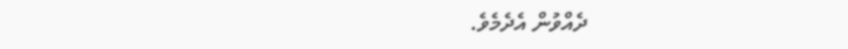ދެއްވުން އެދެމެވެ.